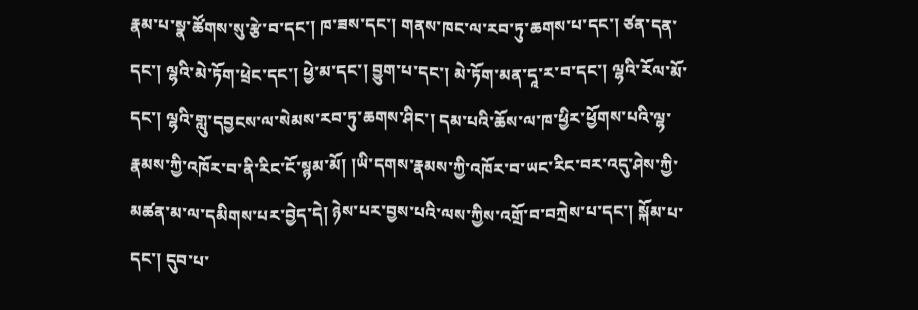རྣམ་པ་སྣ་ཚོགས་སུ་རྩེ་བ་དང་། ཁ་ཟས་དང་། གནས་ཁང་ལ་རབ་ཏུ་ཆགས་པ་དང་། ཙན་དན་དང་། ལྷའི་མེ་ཏོག་ཕྲེང་དང་། ཕྱེ་མ་དང་། བྱུག་པ་དང་། མེ་ཏོག་མན་དཱ་ར་བ་དང་། ལྷའི་རོལ་མོ་དང་། ལྷའི་གླུ་དབྱངས་ལ་སེམས་རབ་ཏུ་ཆགས་ཤིང་། དམ་པའི་ཆོས་ལ་ཁ་ཕྱིར་ཕྱོགས་པའི་ལྷ་རྣམས་ཀྱི་འཁོར་བ་ནི་རིང་ངོ་སྙམ་མོ། །ཡི་དགས་རྣམས་ཀྱི་འཁོར་བ་ཡང་རིང་བར་འདུ་ཤེས་ཀྱི་མཚན་མ་ལ་དམིགས་པར་བྱེད་དེ། ཉེས་པར་བྱས་པའི་ལས་ཀྱིས་འགྲོ་བ་བཀྲེས་པ་དང་། སྐོམ་པ་དང་། དུབ་པ་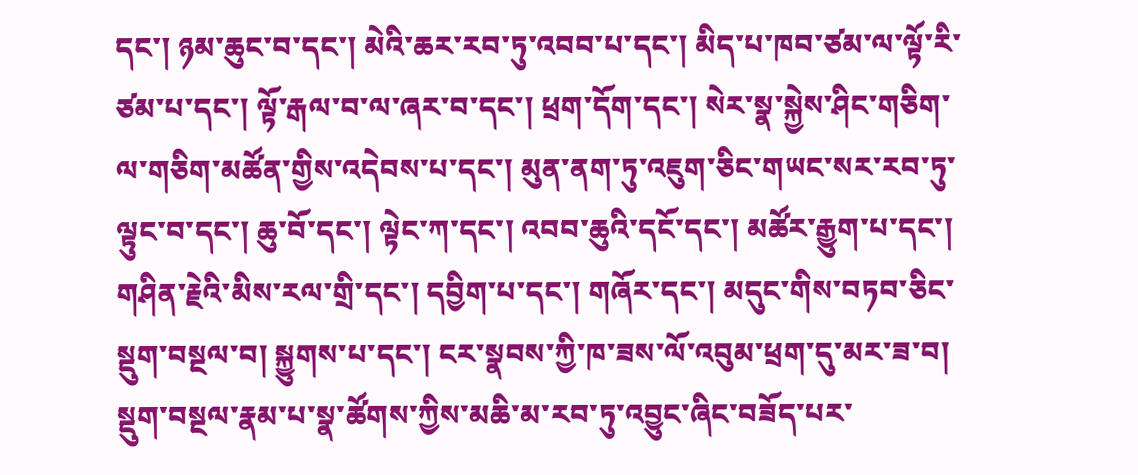དང་། ཉམ་ཆུང་བ་དང་། མེའི་ཆར་རབ་ཏུ་འབབ་པ་དང་། མིད་པ་ཁབ་ཙམ་ལ་ལྟོ་རི་ཙམ་པ་དང་། ལྟོ་རྒལ་བ་ལ་ཞར་བ་དང་། ཕྲག་དོག་དང་། སེར་སྣ་སྐྱེས་ཤིང་གཅིག་ལ་གཅིག་མཚོན་གྱིས་འདེབས་པ་དང་། མུན་ནག་ཏུ་འཇུག་ཅིང་གཡང་སར་རབ་ཏུ་ལྟུང་བ་དང་། ཆུ་བོ་དང་། ལྟེང་ཀ་དང་། འབབ་ཆུའི་དངོ་དང་། མཚོར་རྒྱུག་པ་དང་། གཤིན་རྗེའི་མིས་རལ་གྲི་དང་། དབྱིག་པ་དང་། གཞོར་དང་། མདུང་གིས་བཏབ་ཅིང་སྡུག་བསྔལ་བ། སྐྱུགས་པ་དང་། ངར་སྣབས་ཀྱི་ཁ་ཟས་ལོ་འབུམ་ཕྲག་དུ་མར་ཟ་བ། སྡུག་བསྔལ་རྣམ་པ་སྣ་ཚོགས་ཀྱིས་མཆི་མ་རབ་ཏུ་འབྱུང་ཞིང་བཟོད་པར་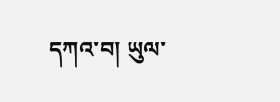དཀའ་བ། ཡུལ་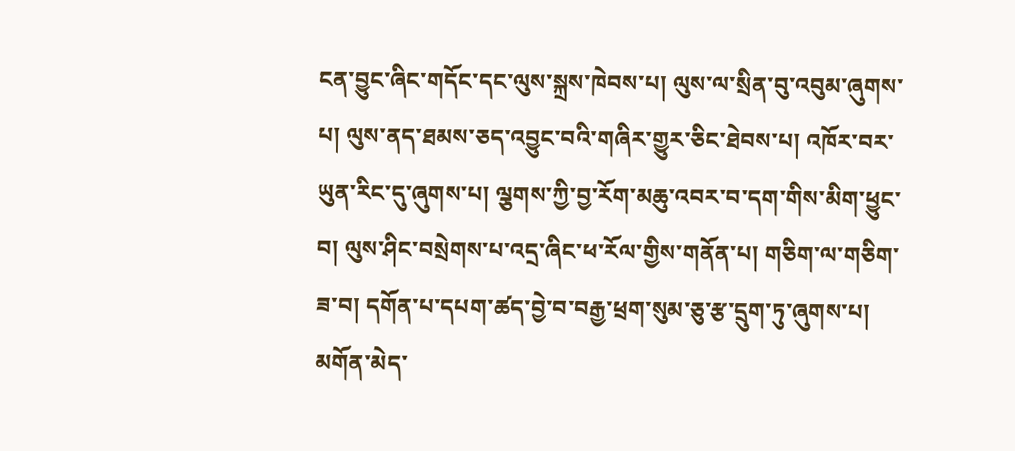ངན་བྱུང་ཞིང་གདོང་དང་ལུས་སྐྲས་ཁེབས་པ། ལུས་ལ་སྲིན་བུ་འབུམ་ཞུགས་པ། ལུས་ནད་ཐམས་ཅད་འབྱུང་བའི་གཞིར་གྱུར་ཅིང་ཐེབས་པ། འཁོར་བར་ཡུན་རིང་དུ་ཞུགས་པ། ལྕགས་ཀྱི་བྱ་རོག་མཆུ་འབར་བ་དག་གིས་མིག་ཕྱུང་བ། ལུས་ཤིང་བསྲེགས་པ་འདྲ་ཞིང་ཕ་རོལ་གྱིས་གནོན་པ། གཅིག་ལ་གཅིག་ཟ་བ། དགོན་པ་དཔག་ཚད་བྱེ་བ་བརྒྱ་ཕྲག་སུམ་ཅུ་རྩ་དྲུག་ཏུ་ཞུགས་པ། མགོན་མེད་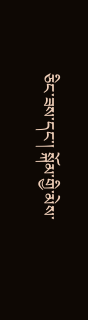ཅིང་ཟས་དང་། སྐོམ་གྱི་མེས་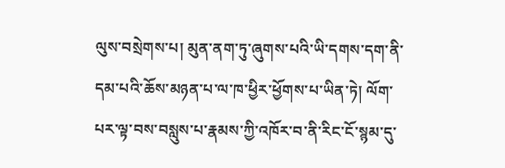ལུས་བསྲེགས་པ། མུན་ནག་ཏུ་ཞུགས་པའི་ཡི་དགས་དག་ནི་དམ་པའི་ཆོས་མཉན་པ་ལ་ཁ་ཕྱིར་ཕྱོགས་པ་ཡིན་ཏེ། ལོག་པར་ལྟ་བས་བསླུས་པ་རྣམས་ཀྱི་འཁོར་བ་ནི་རིང་ངོ་སྙམ་དུ་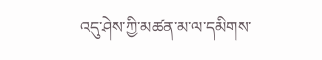འདུ་ཤེས་ཀྱི་མཚན་མ་ལ་དམིགས་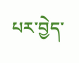པར་བྱེད་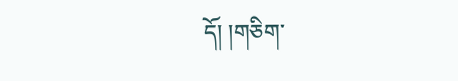དོ། །གཅིག་